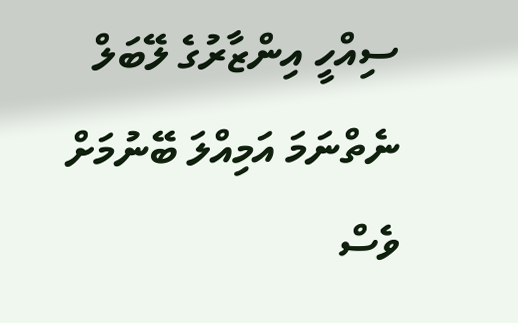ސިއްހީ އިންޒާރުގެ ލޭބަލް ނެތްނަމަ އަމިއްލަ ބޭނުމަށް ވެސް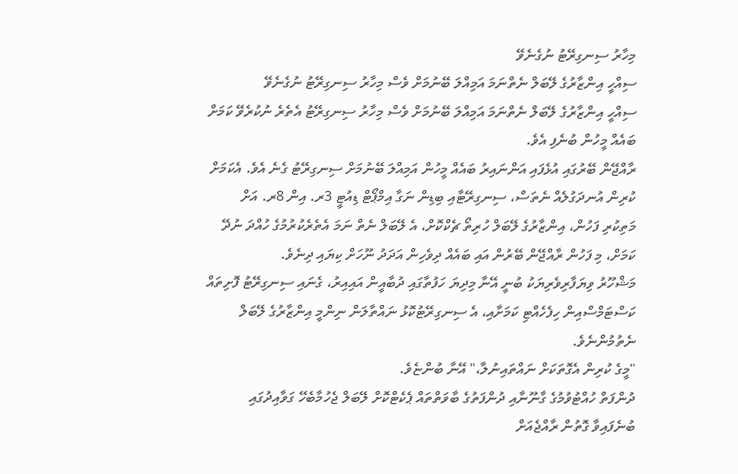މިހާރު ސިނގިރޭޓު ނުގެނެވޭ
ސިއްހީ އިންޒާރުގެ ލޭބަލް ނެތްނަމަ އަމިއްލަ ބޭނުމަށް ވެސް މިހާރު ސިނގިރޭޓު ނުގެނެވޭ
ސިއްހީ އިންޒާރުގެ ލޭބަލް ނެތްނަމަ އަމިއްލަ ބޭނުމަށް ވެސް މިހާރު ސިނގިރޭޓު އެތެރެ ނުކުރެވޭ ކަމަށް ބައެއް މީހުން ބުނެފި އެވެ.
ރާއްޖޭން ބޭރުގައި އުޅެފައި އަންނައިރު ބައެއް މީހުން އަމިއްލަ ބޭނުމަށް ސިނގިރޭޓު ގެނެ އެވެ. އެކަމަށް ކުރިން އުނދަގުލެއް ނެތަސް، ސިނގިރޭޓާއި ބިޑިން ނަގާ އިމްޕޯޓް ޑިއުޓީ 3ރ. އިން 8ރ. އަށް މަތިކުރި ފަހުން، އިންޒާރުގެ ލޭބަލް ހުރިތޯ ޗެކްކޮށް، އެ ލޭބަލް ނެތް ނަމަ އެތެރެކުރުމުގެ ހުއްދަ ނުދޭ ކަމަށް، މި ފަހުން ރާއްޖޭން ބޭރުން އައި ބައެއް ދިވެހިން އަދަދު ނޫހަށް ކިޔައި ދިނެވެ.
މަޝްހޫރު ވިޔަފާރިވެރިޔަކު ބުނީ އޭނާ މިދިޔަ ހަފުތާގައި ދުބާއީން އައިއިރު، ގެނައި ސިނގިރޭޓު ފޮށިތައް ކަސްޓަމްސްއިން ހިފެހެއްޓި ކަމަށާއި، އެ ސިނގިރޭޓުކޮޅު ނައްތާލަން ނިންމީ އިންޒާރުގެ ލޭބަލް ނެތުމުންނެވެ.
"މީގެ ކުރިން އެގޮތަކަށް ނައްތައިނުލާ،" އޭނާ ބުންޏެވެ.
ދުންފަތް ހުއްޓުވުމުގެ ގާނޫނާއި ދުންފަތުގެ ބާވަތްތައް ޕެކެޓްކޮށް ލޭބަލް ޖެހުމާބެހޭ ގަވާއިދުގައި ބުނެފައިވާ ގޮތުން ރާއްޖެއަށް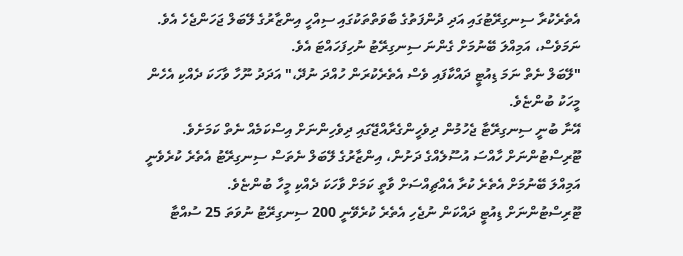އެތެރެކުރާ ސިނގިރޭޓުގައި އަދި ދުންފަތުގެ ބާވަތްތަކުގައި ސިއްހީ އިންޒާރުގެ ލޭބަލް ޖަހަންޖެހެ އެވެ. ނަމަވެސް، އަމިއްލަ ބޭނުމަށް ގެންނަ ސިނގިރޭޓު ނުހިފަހައްޓަ އެވެ.
"ލޭބަލް ނެތް ނަމަ ޑިއުޓީ ދައްކާފައި ވެސް އެތެރެކުރަން ހުއްދަ ނުދޭ،" އަދަދު ނޫހާ ވާހަކަ ދެއްކި އެހެން މީހަކު ބުންޏެވެ.
އޭނާ ބުނީ ސިނގިރޭޓާ ޖެހުމުން ދިވެހީންގެރާއްޖޭގައި ދިވެހިންނަށް އިސްކަމެއް ނެތް ކަމަށެވެ. ޓޫރިސްޓުންނަށް ހާއްސަ އުސޫލެއްގެ ދަށުން، އިންޒާރުގެ ލޭބަލް ނެތަސް ސިނގިރޭޓު އެތެރެ ކުރެވެނީ އަމިއްލަ ބޭނުމަށް އެތެރެ ކުރާ އެއްޗިއްސަށް ވާތީ ކަމަށް ވާހަކަ ދެއްކި މީހާ ބުންޏެވެ.
ޓޫރިސްޓުންނަށް ޑިއުޓީ ދައްކަން ނުޖެހި އެތެރެ ކުރެވޭނީ 200 ސިނގިރޭޓު ނުވަތަ 25 ސުއްޓާ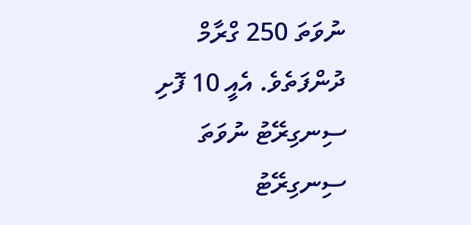ނުވަތަ 250 ގްރާމް ދުންފަތެވެ. އެއީ 10 ފޮށި ސިނގިރޭޓު ނުވަތަ ސިނގިރޭޓު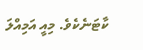ކާޓަނެކެވެ. މިއީ އަމިއްލަ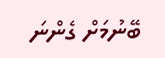ބޭނުމަށް ގެންނަ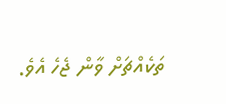ތަކެއްޗަށް ވާން ޖެހެ އެވެ.